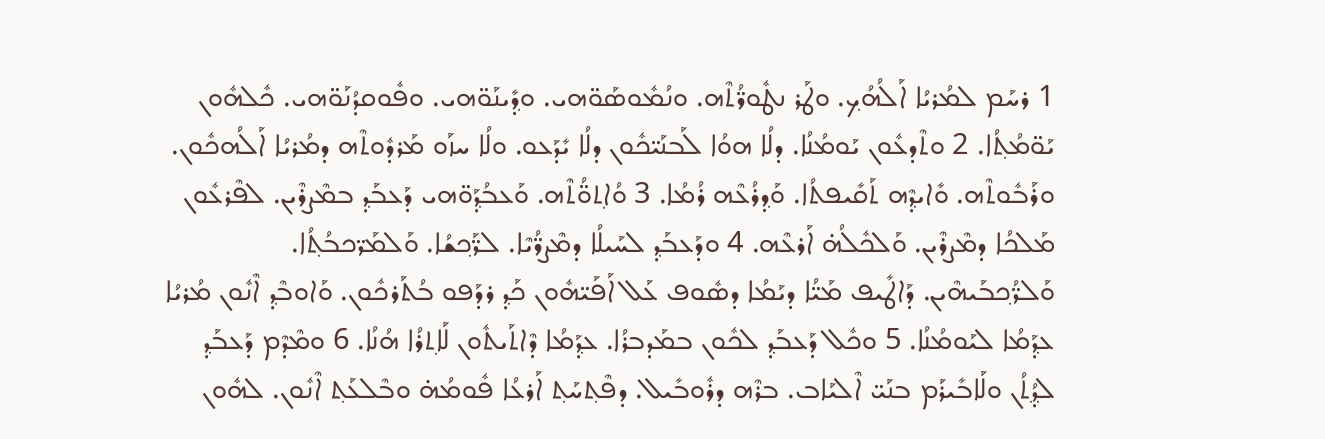1 ܪܚܰܡ ܠܡܳܪܝܳܐ ܐܰܠܳܗܳܟ݂. ܘܛܰܪ ܢܛܽܘܖ̈ܳܬܶܗ. ܘܢܳܡܽܘܣܰܘ̈ܗܝ. ܘܕ݂ܺܝܢܰܘ̈ܗܝ. ܘܦܽܘܩܕܳܢܰܘ̈ܗܝ. ܟܽܠܗܽܘܢ ܝܰܘ̈ܡܳܬ݂ܳܐ. 2 ܘܬܶܕܥܽܘܢ ܝܰܘܡܳܢܳܐ. ܕܠܳܐ ܗܘܳܐ ܠܰܒܢܰܝ̈ܟܽܘܢ ܕܠܳܐ ܝܺܕܰܥܘ. ܘܠܳܐ ܚܙܰܘ ܡܰܪܕܽܘܬܶܗ ܕܡܳܪܝܳܐ ܐܰܠܳܗܟܽܘܢ. ܘܪܰܒܽܘܬܶܗ. ܘܺܐܝܕ݂ܶܗ ܬܰܩܺܝܦܬܳܐ. ܘܰܕ݂ܪܳܥܶܗ ܪܳܡܳܐ. 3 ܘܳܐܬ݂ܘ̈ܳܬܶܗ. ܘܰܥܒܳܕ݂ܰܘ̈ܗܝ ܕܰܥܒܰܕ݂ ܒܡܶܨܪܶܝܢ. ܠܦܶܪܥܽܘܢ ܡܰܠܟܳܐ ܕܡܶܨܪܶܝܢ. ܘܰܠܟܽܠܳܗ̇ ܐܰܪܥܶܗ. 4 ܘܕܰܥܒܰܕ݂ ܠܚܰܝܠܳܐ ܕܡܶܨܖ̈ܳܝܶܐ. ܠܖ̈ܰܟ݂ܫܳܐ. ܘܰܠܡܰܖ̈ܟܒܳܬ݂ܳܐ. ܘܰܠܖ̈ܳܟ݂ܒܰܝܗܶܝܢ. ܕܰܐܛܺܝܦ ܡܰܝ̈ܳܐ ܕܝܰܡܳܐ ܕܣܽܘܦ ܥܰܠ ܐܰܦܰܝ̈ܗܽܘܢ ܟܰܕ݂ ܪܕܰܦܘ ܒܳܬܰܪܟܽܘܢ. ܘܰܐܘܒܶܕ݂ ܐܶܢܽܘܢ ܡܳܪܝܳܐ ܥܕ݂ܰܡܳܐ ܠܝܰܘܡܳܢܳܐ. 5 ܘܟܽܠ ܕܰܥܒܰܕ݂ ܠܟܽܘܢ ܒܡܰܕܒܪܳܐ. ܥܕ݂ܰܡܳܐ ܕܶܐܬܰܝܬܽܘܢ ܠܰܐܬ݂ܪܳܐ ܗܳܢܳܐ. 6 ܘܡܶܕܶܡ ܕܰܥܒܰܕ݂ ܠܕ݂ܳܬ݂ܳܢ ܘܠܰܐܒܺܝܪܰܡ ܒܢܰܝ̈ ܐܶܠܝܰܐܒ. ܒܪܶܗ ܕܪܽܘܒܺܝܠ. ܕܦܶܬ݂ܚܰܬ݂ ܐܰܪܥܳܐ ܦܽܘܡܳܗ̇ ܘܒܶܠܥܰܬ݂ ܐܶܢܽܘܢ. ܠܗܽܘܢ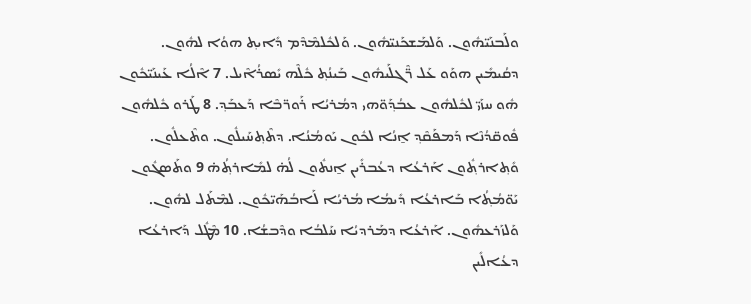ܘܠܰܒܢܰܝ̈ܗܽܘܢ. ܘܰܠܡܰܫܟܰܢܝ̈ܗܽܘܢ. ܘܰܠܟܽܠܡܶܕܶܡ ܕܺܐܝܬ݂ ܗܘܳܐ ܠܗܽܘܢ. ܕܩܳܝܡܺܝܢ ܗܘܰܘ ܥܰܠ ܖ̈ܶܓܠܰܝܗܽܘܢ ܒܰܝܢܳܬ݂ ܟܽܠܶܗ ܝܺܣܪܳܐܶܝܠ. 7 ܐܶܠܳܐ ܥܰܝܢܰܝ̈ܟܽܘܢ ܗܽܘ ܚܙܰܝ̈ ܠܟܽܠܗܽܘܢ ܥܒܳܕ݂ܰܘ̈ܗܝ ܕܡܳܪܝܳܐ ܪܰܘܖ̈ܒܶܐ ܕܰܥܒܰܕ݂. 8 ܛܰܪܘ ܟܽܠܗܽܘܢ ܦܽܘܩ̈ܕܳܢܶܐ ܕܰܡܦܰܩܶܕ݂ ܐ̱ܢܳܐ ܠܟܽܘܢ ܝܰܘܡܳܢܳܐ. ܕܬܶܬ݂ܚܰܝܠܽܘܢ. ܘܬܶܥܠܽܘܢ. ܘܺܬ݂ܐܪܬ݂ܽܘܢ ܐܰܪܥܳܐ ܕܥܳܒܪܺܝܢ ܐ̱ܢܬܽܘܢ ܠܳܗ̇ ܠܡܺܐܪܬ݂ܳܗ̇ 9 ܘܬܰܣܓܽܘܢ ܝܰܘ̈ܡܳܬ݂ܳܐ ܒܰܐܪܥܳܐ ܕܺܝܡܳܐ ܡܳܪܝܳܐ ܠܰܐܒܳܗܰܝ̈ܟܽܘܢ. ܠܡܶܬܰܠ ܠܗܽܘܢ. ܘܰܠܙܰܪܥܗܽܘܢ. ܐܰܪܥܳܐ ܕܡܰܪܕܝܳܐ ܚܰܠܒܳܐ ܘܕܶܒܫܳܐ. 10 ܡܶܛܽܠ ܕܰܐܪܥܳܐ ܕܥܳܐܠܺܝܢ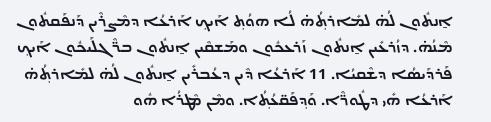ܐ̱ܢܬܽܘܢ ܠܳܗ̇ ܠܡܺܐܪܬ݂ܳܗ̇ ܠܳܐ ܗܘܳܬ݂ ܐܰܝܟ݂ ܐܰܪܥܳܐ ܕܡܶܨܪܶܝܢ ܕܰܢܦܰܩܬܽܘܢ ܡܶܢܳܗ̇. ܕܙܳܪܥܺܝܢ ܐ̱ܢܬܽܘܢ ܙܰܪܥܟܽܘܢ ܘܡܰܫܩܶܝܢ ܐ̱ܢܬܽܘܢ ܒܖ̈ܶܓܠܰܝܟܽܘܢ ܐܰܝܟ݂ ܦܰܪܕܰܝܣܳܐ ܕܫܶܩܝܳܐ. 11 ܐܰܪܥܳܐ ܕܶܝܢ ܕܥܳܒܪܺܝܢ ܐ̱ܢܬܽܘܢ ܠܳܗ̇ ܠܡܺܐܪܬ݂ܳܗ̇ ܐܰܪܥܳܐ ܗܺܝ ܕܛܽܘܖ̈ܶܐ. ܘܰܕ݂ܦܰܩ̈ܥܳܬ݂ܳܐ. ܘܡܶܢ ܡܶܛܪܳܐ ܗܽܘ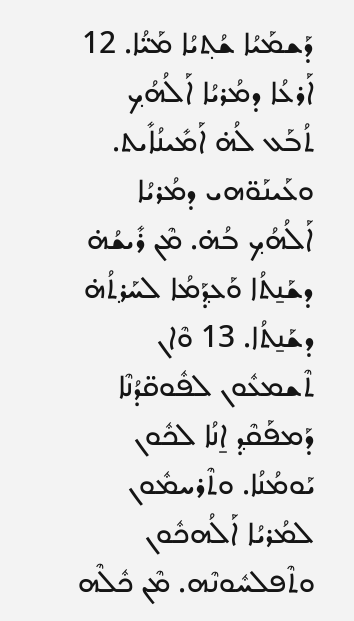ܕܰܫܡܰܝܳܐ ܫܳܬ݂ܝܳܐ ܡܰܝ̈ܳܐ. 12 ܐܰܪܥܳܐ ܕܡܳܪܝܳܐ ܐܰܠܳܗܳܟ݂ ܬܳܒܰܥ ܠܳܗ̇ ܐܰܡܺܝܢܳܐܺܝܬ. ܘܥܰܝܢܰܘ̈ܗܝ ܕܡܳܪܝܳܐ ܐܰܠܳܗܳܟ݂ ܒܳܗ̇. ܡܶܢ ܪܺܝܫܳܗ̇ ܕܫܰܢ̱ܬܳܐ ܘܰܥܕ݂ܰܡܳܐ ܠܚܰܪܬ݂ܳܗ̇ ܕܫܰܢ̱ܬܳܐ. 13 ܘܶܐܢ ܬܶܫܡܥܽܘܢ ܠܦܽܘܩ̈ܕܳܢܶܐ ܕܰܡܦܰܩܶܕ݂ ܐ̱ܢܳܐ ܠܟܽܘܢ ܝܰܘܡܳܢܳܐ. ܘܬܶܪܚܡܽܘܢ ܠܡܳܪܝܳܐ ܐܰܠܳܗܟܽܘܢ ܘܬܶܦܠܚܽܘܢܶܗ. ܡܶܢ ܟܽܠܶܗ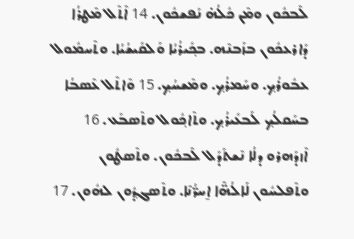ܠܶܒܟܽܘܢ ܘܡܶܢ ܟܽܠܳܗ̇ ܢܰܦܫܟܽܘܢ. 14 ܐܶܬܶܠ ܡܶܛܪܳܐ ܕܰܐܪܥܟܽܘܢ ܒܙܰܒܢܶܗ. ܒܟ݂ܺܝܪܳܝܳܐ ܘܰܠܩܺܝܫܳܝܳܐ. ܘܬܶܚܡܽܘܠ ܥܒܽܘܪܳܟ݂. ܘܚܰܡܪܳܟ݂. ܘܡܶܫܚܳܟ݂. 15 ܘܶܐܬܶܠ ܥܶܣܒܳܐ ܒܚܰܩܠܳܟ݂ ܠܰܒܥܺܝܪܳܟ݂. ܘܬܶܐܟ݂ܽܘܠ ܘܬܶܣܒܰܥ. 16 ܐܶܙܕܰܗܪܘ ܕܠܳܐ ܢܶܫܬܰܕܰܠ ܠܶܒܟܽܘܢ. ܘܬܶܣܛܽܘܢ ܘܬܶܦܠܚܽܘܢ ܠܰܐܠܳܗ̈ܶܐ ܐ̱ܚܖ̈ܳܢܶܐ. ܘܬܶܣܓܕ݂ܽܘܢ ܠܗܽܘܢ. 17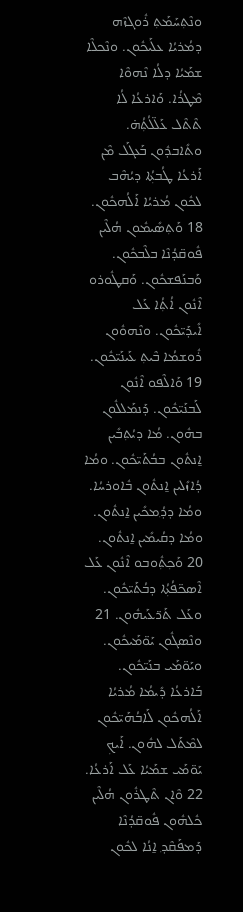ܘܢܶܬ݂ܚܰܡܰܬ݂ ܪܽܘܓܙܶܗ ܕܡܳܪܝܳܐ ܥܠܰܝܟܽܘܢ. ܘܢܶܟܠܶܐ ܫܡܰܝܳܐ ܕܠܳܐ ܢܶܗܘܶܐ ܡܶܛܪܳܐ. ܘܰܐܪܥܳܐ ܠܳܐ ܬܶܬܶܠ ܥܰܠ̈ܠܳܬ݂ܳܗ̇. ܘܬܺܐܒܕܽܘܢ ܒܰܥܓܰܠ ܡܶܢ ܐܰܪܥܳܐ ܛܳܒܬ݂ܳܐ ܕܝܳܗܶܒ ܠܟܽܘܢ ܡܳܪܝܳܐ ܐܰܠܳܗܟܽܘܢ. 18 ܘܰܬ݂ܣܺܝܡܽܘܢ ܗܳܠܶܝܢ ܦܽܘܩ̈ܕܳܢܶܐ ܒܠܶܒܟܽܘܢ. ܘܰܒܢܰܦܫܟܽܘܢ. ܘܰܩܛܽܘܪܘ ܐܶܢܽܘܢ ܐܳܬ݂ܳܐ ܥܰܠ ܐܺܝܕܰܝ̈ܟܽܘܢ. ܘܢܶܗܘܽܘܢ ܪܽܘܫܡܳܐ ܒܶܝܬ݂ ܥܰܝܢܰܝ̈ܟܽܘܢ. 19 ܘܰܐܠܶܦܘ ܐܶܢܽܘܢ ܠܰܒܢܰܝ̈ܟܽܘܢ. ܕܰܢܡܰܠܠܽܘܢ ܒܗܽܘܢ. ܡܳܐ ܕܝܳܬ݂ܒܺܝܢ ܐ̱ܢܬܽܘܢ ܒܒܳܬܰܝ̈ܟܽܘܢ. ܘܡܳܐ ܕܳܐܙܺܠܝܢ ܐ̱ܢܬܽܘܢ ܒܽܐܘܪܚܳܐ. ܘܡܳܐ ܕܕ݂ܳܡܟܺܝܢ ܐ̱ܢܬܽܘܢ. ܘܡܳܐ ܕܩܳܝܡܺܝܢ ܐ̱ܢܬܽܘܢ. 20 ܘܰܟ݂ܬ݂ܽܘܒܘ ܐܶܢܽܘܢ ܥܰܠ ܐܶܣܟ̈ܦܳܬ݂ܳܐ ܕܒܳܬܰܝ̈ܟܽܘܢ. ܘܥܰܠ ܬܰܖ̈ܥܰܝܗܽܘܢ. 21 ܘܢܶܣܓܽܘܢ ܝܰܘ̈ܡܰܝܟܽܘܢ. ܘܝܰܘ̈ܡܰܝ ܒܢܰܝ̈ܟܽܘܢ. ܒܰܐܪܥܳܐ ܕܺܝܡܳܐ ܡܳܪܝܳܐ ܐܰܠܳܗܟܽܘܢ ܠܰܐܒܳܗܰܝ̈ܟܽܘܢ ܠܡܶܬܰܠ ܠܗܽܘܢ. ܐܰܝܟ݂ ܝܰܘ̈ܡܰܝ ܫܡܰܝܳܐ ܥܰܠ ܐܰܪܥܳܐ. 22 ܘܶܐܢ ܬܶܛܪܽܘܢ ܗܳܠܶܝܢ ܟܽܠܗܽܘܢ ܦܽܘܩ̈ܕܳܢܶܐ ܕܰܡܦܰܩܶܕ݂ ܐ̱ܢܳܐ ܠܟܽܘܢ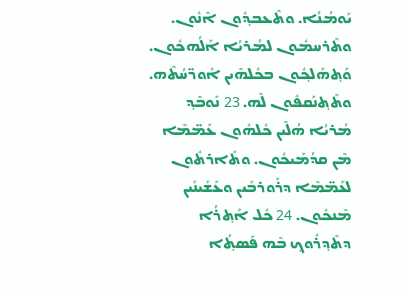ܝܰܘܡܳܢܳܐ. ܘܬܶܥܒܕ݂ܽܘܢ ܐܶܢܽܘܢ. ܘܬܶܪܚܡܽܘܢ ܠܡܳܪܝܳܐ ܐܰܠܳܗܟܽܘܢ. ܘܰܬ݂ܗܰܠܟ݂ܽܘܢ ܒܟܽܠܗܶܝܢ ܐܽܘܖ̈ܚܳܬܶܗ. ܘܬܶܬ݂ܢܰܩܦܽܘܢ ܠܶܗ. 23 ܢܰܘܒܶܕ݂ ܡܳܪܝܳܐ ܗܳܠܶܝܢ ܟܽܠܗܽܘܢ ܥܰܡ̈ܡܶܐ ܡܶܢ ܩܕܳܡܰܝܟܽܘܢ. ܘܬܺܐܪܬܽܘܢ ܠܥܰܡ̈ܡܶܐ ܕܪܰܘܪܒܺܝܢ ܘܥܰܫܺܝܢܺܝܢ ܡܶܢܟܽܘܢ. 24 ܟܽܠ ܐܰܬ݂ܪܳܐ ܕܬܶܕ݂ܪܽܘܟ݂ ܒܶܗ ܦܰܣܬ݂ܳܐ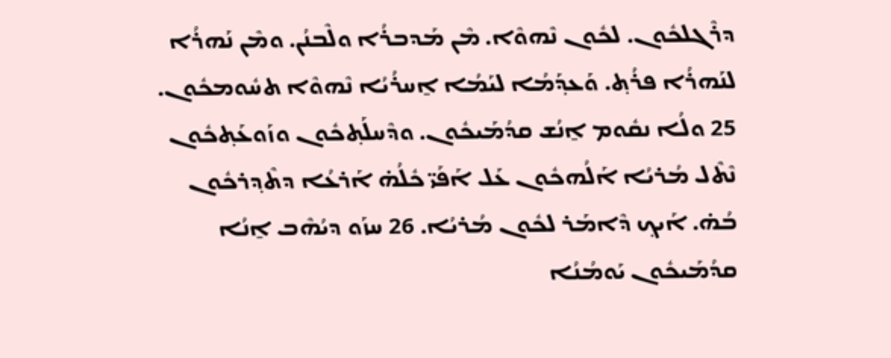ܕܪܶܓܠܟܽܘܢ. ܠܟܽܘܢ ܢܶܗܘܶܐ. ܡܶܢ ܡܰܕܒܪܳܐ ܘܠܶܒܢܳܢ. ܘܡܶܢ ܢܰܗܪܳܐ ܠܢܰܗܪܳܐ ܦܪܳܬ݂. ܘܰܥܕ݂ܰܡܳܐ ܠܝܰܡܳܐ ܐ̱ܚܪܳܝܳܐ ܢܶܗܘܶܐ ܬܚܽܘܡܟܽܘܢ. 25 ܘܠܳܐ ܢܩܽܘܡ ܐ̱ܢܳܫ ܩܕܳܡܰܝܟܽܘܢ. ܘܕܶܚܠܰܬ݂ܟܽܘܢ ܘܙܰܘܥܰܬ݂ܟܽܘܢ ܢܶܬܶܠ ܡܳܪܝܳܐ ܐܰܠܳܗܟܽܘܢ ܥܰܠ ܐܰܦܰܝ̈ ܟܽܠܳܗ̇ ܐܰܪܥܳܐ ܕܬܶܕ݂ܪܟܽܘܢ ܒܳܗ̇. ܐܰܝܟ݂ ܕܶܐܡܰܪ ܠܟܽܘܢ ܡܳܪܝܳܐ. 26 ܚܙܰܘ ܕܝܳܗܶܒ ܐ̱ܢܳܐ ܩܕܳܡܰܝܟܽܘܢ ܝܰܘܡܳܢܳܐ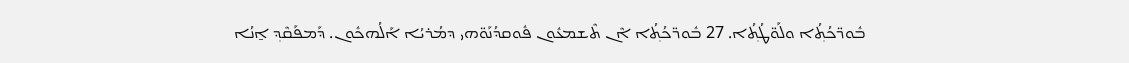ܒܽܘܖ̈ܟܳܬ݂ܳܐ ܘܠܰܘ̈ܛܳܬ݂ܳܐ. 27 ܒܽܘܖ̈ܟܳܬ݂ܳܐ ܐܶܢ ܬܶܫܡܥܽܘܢ ܦܽܘܩܕܳܢܰܘ̈ܗܝ ܕܡܳܪܝܳܐ ܐܰܠܳܗܟܽܘܢ. ܕܰܡܦܰܩܶܕ݂ ܐ̱ܢܳܐ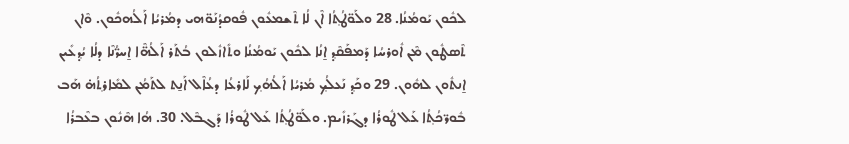ܠܟܽܘܢ ܝܰܘܡܳܢܳܐ. 28 ܘܠܰܘ̈ܛܳܬ݂ܳܐ ܐܶܢ ܠܳܐ ܬܶܫܡܥܽܘܢ ܦܽܘܩܕܳܢܰܘ̈ܗܝ ܕܡܳܪܝܳܐ ܐܰܠܳܗܟܽܘܢ. ܘܶܐܢ ܬܶܣܛܽܘܢ ܡܶܢ ܐܽܘܪܚܳܐ ܕܰܡܦܰܩܶܕ݂ ܐ̱ܢܳܐ ܠܟܽܘܢ ܝܰܘܡܳܢܳܐ ܘܬܺܐܙܽܠܘܢ ܒܳܬܰܪ ܐܰܠܳܗ̈ܶܐ ܐ̱ܚܖ̈ܳܢܶܐ ܕܠܳܐ ܝܳܕ݂ܥܺܝܢ ܐ̱ܢܬܽܘܢ ܠܗܽܘܢ. 29 ܘܟܰܕ݂ ܢܰܥܠܳܟ݂ ܡܳܪܝܳܐ ܐܰܠܳܗܳܟ݂ ܠܰܐܪܥܳܐ ܕܥܳܐܶܠ ܐܰܢ̱ܬ ܠܬܰܡܳܢ ܠܡܺܐܪܬ݂ܳܗ̇ ܗܰܒ ܒܽܘܖ̈ܟܳܬ݂ܳܐ ܥܰܠ ܛܽܘܪܳܐ ܕܓܰܪܙܺܝܡ. ܘܠܰܘ̈ܛܳܬ݂ܳܐ ܥܰܠ ܛܽܘܪܳܐ ܕܰܓܒܶܠ. 30. ܗܳܐ ܗܶܢܽܘܢ ܒܥܶܒܪܳܐ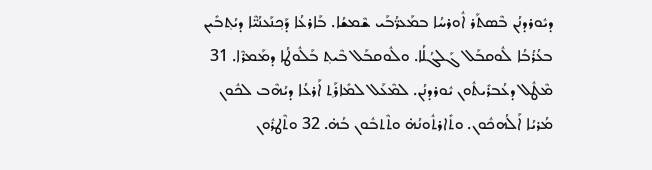ܕܝܽܘܪܕܢܳܢ ܒܶܣܬܰܪ ܐܽܘܪܚܳܐ ܒܡܰܥܖ̈ܳܒܰܝ ܫܶܡܫܳܐ. ܒܰܐܪܥܳܐ ܕܰܟ݂ܢܰܥܢܳܝ̈ܶܐ ܕܝܳܬ݂ܒܺܝܢ ܒܥܳܪܳܒܳܐ ܠܽܘܩܒܰܠ ܓܰܠܓܳܠܳܐ. ܘܠܽܘܩܒܰܠ ܒܶܝܬ݂ ܒܰܠܽܘܛܳܐ ܕܡܰܡܪܶܐ. 31 ܡܶܛܽܠ ܕܥܳܒܪܺܝܬܽܘܢ ܝܽܘܪܕܢܳܢ. ܠܡܶܥܰܠ ܠܡܺܐܪܰܬ݂ ܐܰܪܥܳܐ ܕܝܳܗܶܒ ܠܟܽܘܢ ܡܳܪܝܳܐ ܐܰܠܳܗܟܽܘܢ. ܘܬܺܐܪܬܽܘܢܳܗ̇ ܘܬܶܬܒܽܘܢ ܒܳܗ̇. 32 ܘܬܶܛܪܽܘܢ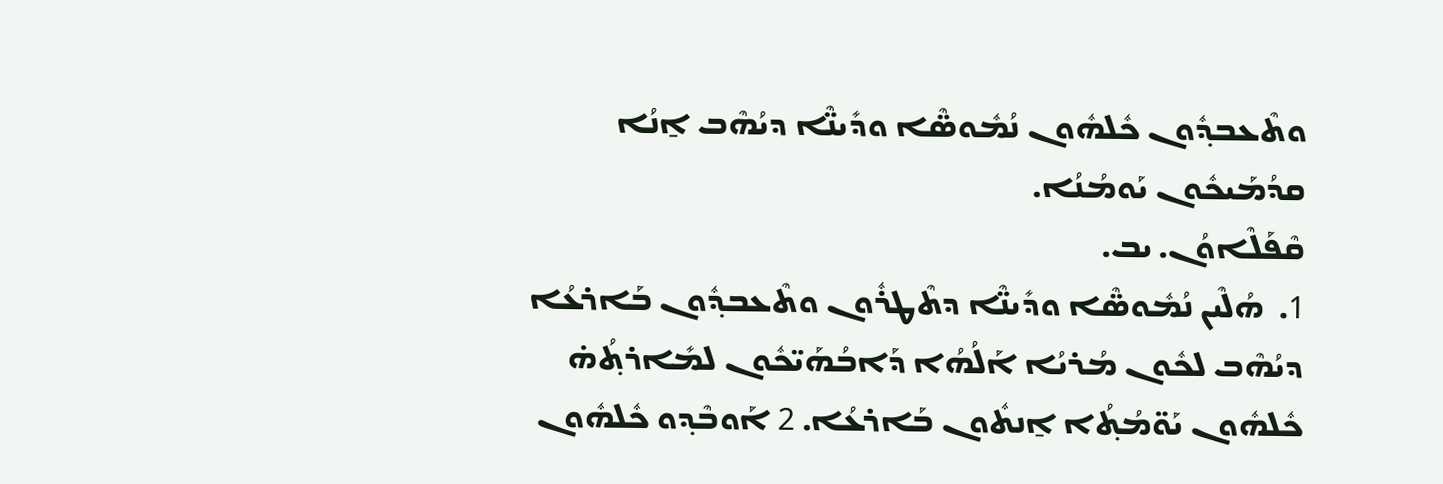ܘܬܶܥܒܕ݂ܽܘܢ ܟܽܠܗܽܘܢ ܢܳܡܽܘܣ̈ܶܐ ܘܕܺܝܢ̈ܶܐ ܕܝܳܗܶܒ ܐ̱ܢܳܐ ܩܕܳܡܰܝܟܽܘܢ ܝܰܘܡܳܢܳܐ.
ܩܶܦܰܠܶܐܘܳܢ. ܝܒ.
1.  ܗܳܠܶܝܢ ܢܳܡܽܘܣ̈ܶܐ ܘܕܺܝܢ̈ܶܐ ܕܬܶܛܪܽܘܢ ܘܬܶܥܒܕ݂ܽܘܢ ܒܰܐܪܥܳܐ ܕܝܳܗܶܒ ܠܟܽܘܢ ܡܳܪܝܳܐ ܐܰ‌ܠܳܗܳܐ ܕܰܐܒܳܗܰܝ̈ܟܽܘܢ ܠܡܺܐܪܬ݂ܳܗ̇ ܟܽܠܗܽܘܢ ܝܰܘ̈ܡܳܬ݂ܳܐ ܐ̱ܢܬܽܘܢ ܒܰܐܪܥܳܐ. 2 ܐܰܘܒܶܕ݂ܘ ܟܽܠܗܽܘܢ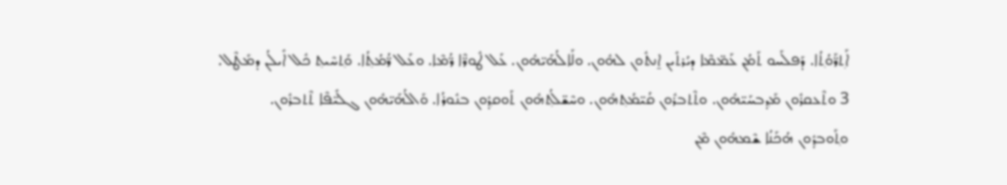ܐܰܬ݂ܖ̈ܰܘܳܬ݂ܳܐ. ܕܰܦܠܰܚܘ ܬܰܡܳܢ ܥܰܡ̈ܡܶܐ ܕܝܳܪܬܺܝܢ ܐ̱ܢܬܽܘܢ ܠܗܽܘܢ. ܘܠܰܐܠܳܗܰܝ̈ܗܽܘܢ. ܥܰܠ ܛܽܘܖ̈ܶܐ ܖ̈ܳܡܶܐ. ܘܥܰܠ ܖ̈ܳܡܳܬ݂ܳܐ. ܘܰܬ݂ܚܶܝܬ݂ ܟܽܠ ܐܺܝܠܳܢ ܕܡܰܛܶܠ. 3 ܘܬܶܥܩܪܽܘܢ ܡܰܕ݂ܒܚܰܝ̈ܗܽܘܢ. ܘܬܶܬܒܪܽܘܢ ܩܳܝ̈ܡܳܬ݂ܗܽܘܢ. ܘܚܶܫ̈ܠܳܬ݂ܗܽܘܢ ܬܰܘܩܕ݂ܽܘܢ ܒܢܽܘܪܳܐ. ܘܰܐܠܳܗܰܝ̈ܗܽܘܢ ܓܠܺܝ̈ܦܶܐ ܬܶܬܒܪܽܘܢ. ܘܬ݂ܰܘܒܕ݂ܽܘܢ ܗܳܟܰܢܳܐ ܫܶܡܗܽܘܢ ܡܶܢ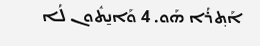ܐܰܬ݂ܪܳܐ ܗܰܘ. 4 ܘܰܐܢ̱ܬܽܘܢ ܠܳܐ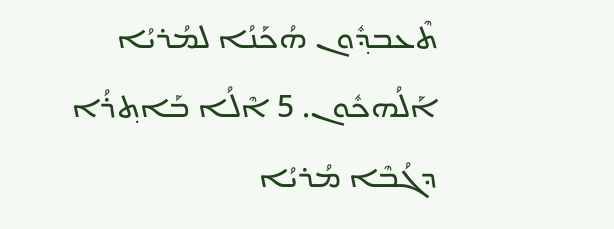ܬܶܥܒܕ݂ܽܘܢ ܗܳܟܰܢܳܐ ܠܡܳܪܝܳܐ ܐܰܠܳܗܟܽܘܢ. 5 ܐܶܠܳܐ ܒܰܐܬ݂ܪܳܐ ܕܓܳܒܶܐ ܡܳܪܝܳܐ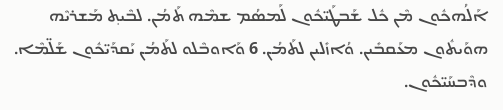ܐܰܠܳܗܟܽܘܢ ܡܶܢ ܟܽܠ ܫܰܒܛܰܝ̈ܟܽܘܢ ܠܰܡܣܳܡ ܫܡܶܗ ܬܰܡܳܢ. ܠܒܶܝܬ݂ ܡܰܫܪܝܶܗ ܗܘܰܝܬܽܘܢ ܡܥܰܩܒܺܝܢ. ܘܳܐܙܺܠܝܢ ܠܬܰܡܳܢ. 6 ܘܰܐܘܒܶܠܘ ܠܬܰܡܳܢ ܝܰܩܕܰܝ̈ܟܽܘܢ ܫܰܠ̈ܡܶܐ. ܘܕܶܒܚܰܝ̈ܟܽܘܢ.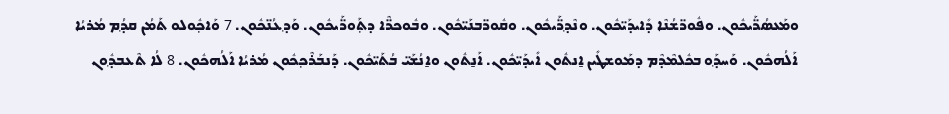ܘܡܰܥܣܳܖ̈ܰܝܟܽܘܢ. ܘܦܽܘܖ̈ܫܳܢܶܐ ܕܺܐܝܕܰܝ̈ܟܽܘܢ. ܘܢܶܕ݂ܖ̈ܰܝܟܽܘܢ. ܘܩܽܘܖ̈ܒܢܰܝ̈ܟܽܘܢ. ܘܒܽܘܟܖ̈ܶܐ ܕܬ݂ܰܘܖ̈ܰܝܟܽܘܢ. ܘܰܕ݂ܥܳܢ̈ܟܽܘܢ. 7 ܘܰܐܟ݂ܽܘܠܘ ܬܰܡܳܢ ܩܕ݂ܳܡ ܡܳܪܝܳܐ ܐܰܠܳܗܟܽܘܢ. ܘܰܚܕ݂ܰܘ ܒܟܽܠܡܶܕܶܡ ܕܡܰܘܫܛܺܝܢ ܐ̱ܢܬܽܘܢ ܐܺܝܕܰܝ̈ܟܽܘܢ. ܐܰܢ̱ܬܽܘܢ ܘܐ̱ܢܳܫܰܝ̈ ܒܳܬܰܝ̈ܟܽܘܢ. ܕܰܢܒܰܪܶܟ݂ܟܽܘܢ ܡܳܪܝܳܐ ܐܰܠܳܗܟܽܘܢ. 8 ܠܳܐ ܬܶܥܒܕ݂ܽܘܢ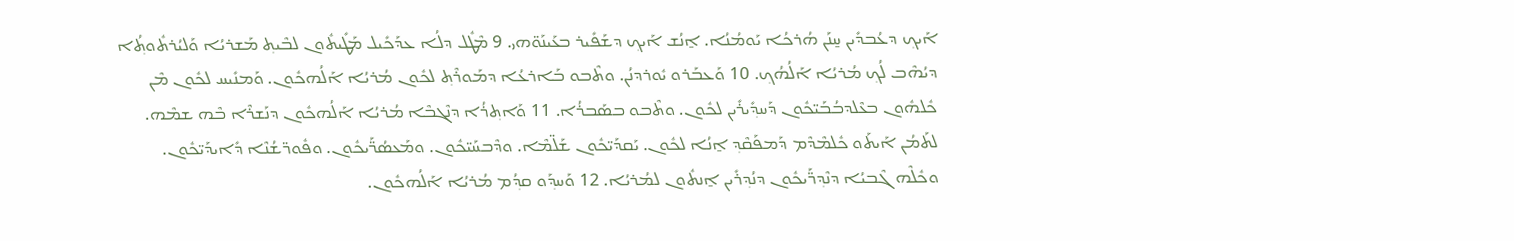ܐܰܝܟ݂ ܕܥܳܒܕܺܝܢ ܚ̱ܢܰܢ ܗܳܪܟܳܐ ܝܰܘܡܳܢܳܐ. ܐ̱ܢܳܫ ܐܰܝܟ݂ ܕܫܰܦܺܝܪ ܒܥܰܝܢܰܘ̈ܗܝ. 9 ܡܶܛܽܠ ܕܠܳܐ ܥܕܰܟܺܝܠ ܡܰܛܺܝܬܽܘܢ ܠܒܶܝܬ݂ ܡܰܫܪܝܳܐ ܘܰܠܝܳܪܬܽܘܬ݂ܳܐ ܕܝܳܗܶܒ ܠܳܟ݂ ܡܳܪܝܳܐ ܐܰܠܳܗܳܟ݂. 10 ܘܰܥܒܰܪܘ ܝܽܘܪܕܢܳܢ. ܘܬܶܒܘ ܒܰܐܪܥܳܐ ܕܡܰܘܪܶܬ݂ ܠܟܽܘܢ ܡܳܪܝܳܐ ܐܰܠܳܗܟܽܘܢ. ܘܰܡܢܺܝܚ ܠܟܽܘܢ ܡܶܢ ܟܽܠܗܽܘܢ ܒܥܶܠܕܒܳܒܰܝ̈ܟܽܘܢ ܕܰܚܕ݂ܺܝܪܺܝܢ ܠܟܽܘܢ. ܘܬܶܒܘ ܒܣܰܒܪܳܐ. 11 ܘܰܐܬ݂ܪܳܐ ܕܢܶܓܒܶܐ ܡܳܪܝܳܐ ܐܰܠܳܗܟܽܘܢ ܕܢܰܫܪܶܐ ܒܶܗ ܫܡܶܗ. ܠܬܰܡܳܢ ܐܰܝܬܰܘ ܟܽܠܡܶܕܶܡ ܕܰܡܦܰܩܶܕ݂ ܐ̱ܢܳܐ ܠܟܽܘܢ. ܝܰܩܕܰܝ̈ܟܽܘܢ ܫܰܠ̈ܡܶܐ. ܘܕܶܒܚܰܝ̈ܟܽܘܢ. ܘܡܰܥܣܳܖ̈ܰܝܟܽܘܢ. ܘܦܽܘܖ̈ܫܳܢܶܐ ܕܺܐܝܕܰܝ̈ܟܽܘܢ. ܘܟܽܠܶܗ ܓܶܒܝܳܐ ܕܢܶܕ݂ܖ̈ܰܝܟܽܘܢ ܕܢܳܕ݂ܪܺܝܢ ܐ̱ܢܬܽܘܢ ܠܡܳܪܝܳܐ. 12 ܘܰܚܕ݂ܰܘ ܩܕ݂ܳܡ ܡܳܪܝܳܐ ܐܰܠܳܗܟܽܘܢ.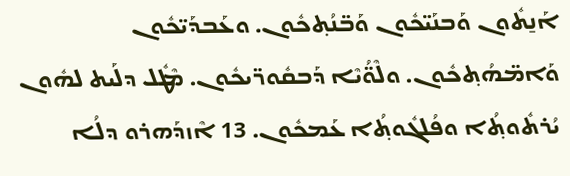ܐܰܢ̱ܬܽܘܢ ܘܰܒܢܰܝ̈ܟܽܘܢ ܘܰܒ̈ܢܳܬ݂ܟܽܘܢ. ܘܥܰܒܕܰܝ̈ܟܽܘܢ ܘܰܐܡ̈ܗܳܬ݂ܟܽܘܢ. ܘܠܶܘ̈ܳܝܶܐ ܕܰܒܩܽܘܖ̈ܝܟܽܘܢ. ܡܶܛܽܠ ܕܠܰܝܬ ܠܗܽܘܢ ܝܳܪܬܽܘܬ݂ܳܐ ܘܦܳܠܓܽܘܬ݂ܳܐ ܥܰܡܟܽܘܢ. 13 ܐܶܙܕܰܗܪܘ ܕܠܳܐ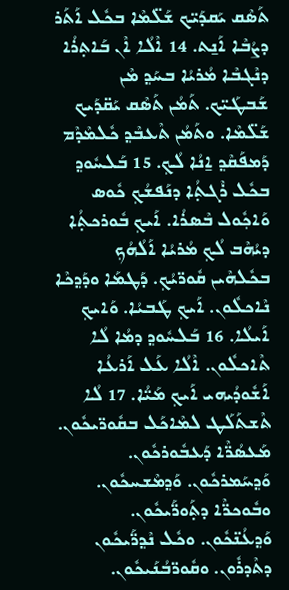ܬܰܣܶܩ ܝܰܩܕܰܝ̈ܟ ܫܰܠ̈ܡܶܐ ܒܟܽܠ ܐܰܬܰܪ ܕܨܳܒܶܐ ܐܰܢ̱ܬ. 14 ܐܶܠܳܐ ܐܶܢ ܒܰܐܬ݂ܪܳܐ ܕܢܶܓܒܶܐ ܡܳܪܝܳܐ ܒܚܰܕ݂ ܡܶܢ ܫܰܒܛܰܝ̈ܟ. ܬܰܡܳܢ ܬܰܣܶܩ ܝܰܩ̈ܕܰܝܟ ܫܰܠ̈ܡܶܐ. ܘܬܰܡܳܢ ܬܶܥܒܶܕ݂ ܟܽܠܡܶܕܶܡ ܕܰܡܦܰܩܶܕ݂ ܐ̱ܢܳܐ ܠܳܟ݂. 15 ܒܰܠܚܽܘܕ݂ ܒܟܽܠ ܪܶܓܬ݂ܳܐ ܕܢܰܦܫܳܟ݂ ܟܽܘܣ ܘܰܐܟ݂ܽܘܠ ܒܶܣܪܳܐ. ܐܰܝܟ݂ ܒܽܘܪܟܬ݂ܳܐ ܕܝܳܗܶܒ ܠܳܟ݂ ܡܳܪܝܳܐ ܐܰܠܳܗܳܟ݂ ܒܟܽܠܗܶܝܢ ܩܽܘܖ̈ܝܳܟ݂. ܕܰܛܡܰܐ ܘܕܰܕ݂ܟܶܐ ܢܶܐܟܠܽܘܢ. ܐܰܝܟ݂ ܛܰܒܝܳܐ. ܘܰܐܝܟ݂ ܐܰܝܠܳܐ. 16 ܒܰܠܚܽܘܕ݂ ܕܡܳܐ ܠܳܐ ܬܶܐܟܠܽܘܢ. ܐܶܠܳܐ ܥܰܠ ܐܰܪܥܳܐ ܐܰܫܽܘܕܳܝܗܝ ܐܰܝܟ݂ ܡܰܝ̈ܳܐ. 17 ܠܳܐ ܬܶܫܬܰܠܰܛ ܠܡܶܐܟܰܠ ܒܩܽܘܖ̈ܝܟܽܘܢ. ܡܰܥܣܳܖ̈ܶܐ ܕܰܥܒܽܘܪܟܽܘܢ. ܘܰܕ݂ܚܰܡܪܟܽܘܢ. ܘܰܕ݂ܡܶܫܚܟܽܘܢ. ܘܒܽܘܟܖ̈ܶܐ ܕܬ݂ܰܘܖ̈ܰܝܟܽܘܢ. ܘܰܕ݂ܥܳܢ̈ܟܽܘܢ. ܘܟܽܠ ܢܶܕ݂ܖ̈ܰܝܟܽܘܢ ܕܬܶܕܪܽܘܢ. ܘܩܽܘܖ̈ܒܳܢܰܝܟܽܘܢ.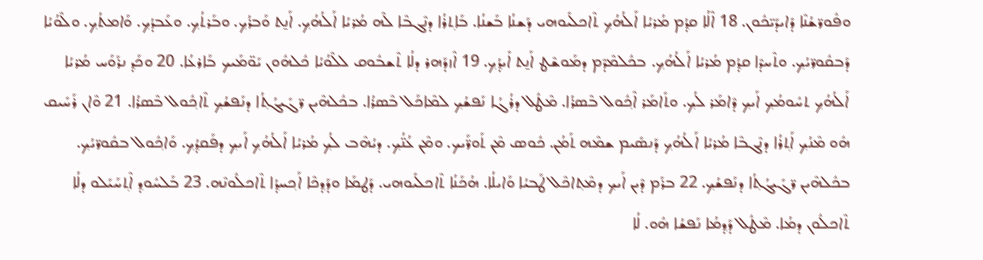ܘܦܽܘܖ̈ܫܳܢܶܐ ܕܺܐܝܕܰܝ̈ܟܽܘܢ. 18 ܐܶܠܳܐ ܩܕ݂ܳܡ ܡܳܪܝܳܐ ܐܰܠܳܗܳܟ݂ ܬܶܐܟܠܺܝܘܗܝ ܕܰܫܢܳܐ ܒܰܫܢܳܐ. ܒܰܐܬ݂ܪܳܐ ܕܢܶܓܒܶܐ ܠܶܗ ܡܳܪܝܳܐ ܐܰܠܳܗܳܟ݂. ܐܰܢ̱ܬ ܘܰܒܪܳܟ݂. ܘܒܰܪܬܳܟ݂. ܘܥܰܒܕܳܟ݂. ܘܰܐܡܬܳܟ݂. ܘܠܶܘܳܝܳܐ ܕܰܒܩܽܘܖ̈ܝܳܟ݂. ܘܬܶܚܕܶܐ ܩܕ݂ܳܡ ܡܳܪܝܳܐ ܐܰܠܳܗܳܟ݂. ܒܟܽܠܡܶܕܶܡ ܕܡܰܘܫܶܛ ܐܰܢ̱ܬ ܐܺܝܕ݂ܳܟ݂. 19 ܐܶܙܕܰܗܪ ܕܠܳܐ ܬܶܫܒܽܘܩ ܠܠܶܘܳܝܳܐ ܟܽܠܗܽܘܢ ܝܰܘ̈ܡܰܝܟ ܒܰܐܪܥܳܐ. 20 ܘܟܰܕ݂ ܢܪܰܘܰܚ ܡܳܪܝܳܐ ܐܰܠܳܗܳܟ݂ ܬܚܽܘܡܳܟ݂ ܐܰܝܟ݂ ܕܶܐܡܰܪ ܠܳܟ݂. ܘܬܺܐܡܰܪ ܐܶܟ݂ܽܘܠ ܒܶܣܪܳܐ. ܡܶܛܽܠ ܕܪܳܓܳܐ ܢܰܦܫܳܟ݂ ܠܡܶܐܟܰܠ ܒܶܣܪܳܐ. ܒܟܽܠܗܶܝܢ ܖ̈ܓܺܝܓܳܬ݂ܳܐ ܕܢܰܦܫܳܟ݂ ܬܶܐܟ݂ܽܘܠ ܒܶܣܪܳܐ. 21 ܘܶܐܢ ܪܰܚܺܝܩ ܗܽܘ ܡܶܢܳܟ݂ ܐܰܬ݂ܪܳܐ ܕܢܶܓܒܶܐ ܡܳܪܝܳܐ ܐܰܠܳܗܳܟ݂ ܕܰܢܣܺܝܡ ܫܡܶܗ ܬܰܡܳܢ. ܟܽܘܣ ܡܶܢ ܬܰܘܖ̈ܰܝܟ. ܘܡܶܢ ܥܳܢ̈ܳܟ݂. ܕܝܳܗܶܒ ܠܳܟ݂ ܡܳܪܝܳܐ ܐܰܠܳܗܳܟ݂ ܐܰܝܟ݂ ܕܦܰܩܕ݂ܳܟ݂. ܘܰܐܟ݂ܽܘܠ ܒܩܽܘܖ̈ܝܳܟ݂. ܒܟܽܠܗܶܝܢ ܖ̈ܓܺܝܓܳܬ݂ܳܐ ܕܢܰܦܫܳܟ݂. 22 ܒܪܰܡ ܕܶܝܢ ܐܰܝܟ݂ ܕܡܶܬ݂ܐܟܶܠ ܛܰܒܝܳܐ ܘܰܐܝܠܳܐ. ܗܳܟܰܢܳܐ ܬܶܐܟܠܺܝܘܗܝ. ܕܰܛܡܰܐ ܘܕܰܕ݂ܟܶܐ ܐܰܟ݂ܚܕ݂ܳܐ ܬܶܐܟܠܽܘܢܶܗ. 23 ܒܰܠܚܽܘܕ݂ ܐܶܬ݂ܚܰܝܰܠܘ ܕܠܳܐ ܬܶܐܟܠܽܘܢ ܕܡܳܐ. ܡܶܛܽܠ ܕܰܕ݂ܡܳܐ ܢܰܦܫܳܐ ܗܽܘ. ܠܳܐ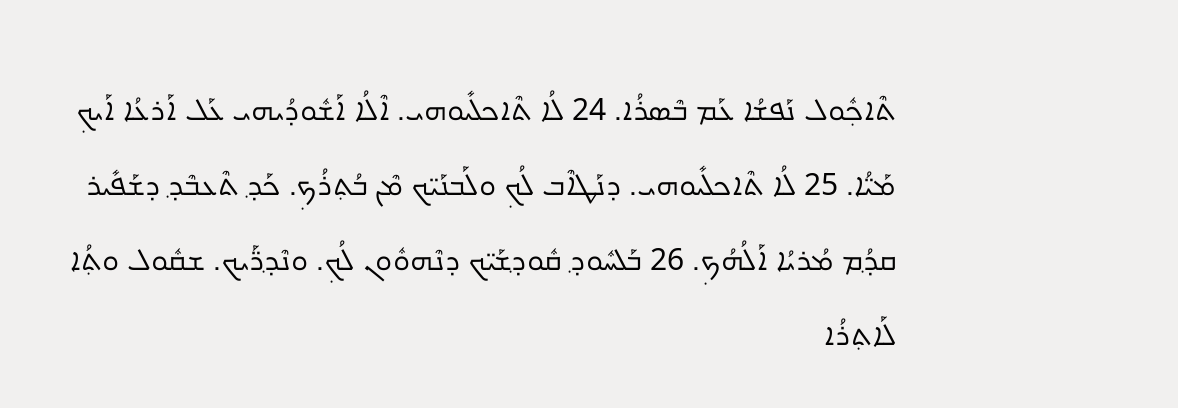ܬܶܐܟ݂ܽܘܠ ܢܰܦܫܳܐ ܥܰܡ ܒܶܣܪܳܐ. 24 ܠܳܐ ܬܶܐܟܠܺܝܘܗܝ. ܐܶܠܳܐ ܐܰܫܽܘܕܳܝܗܝ ܥܰܠ ܐܰܪܥܳܐ ܐܰܝܟ݂ ܡܰܝ̈ܳܐ. 25 ܠܳܐ ܬܶܐܟܠܺܝܘܗܝ. ܕܢܰܛܐܶܒ ܠܳܟ݂ ܘܠܰܒܢܰܝ̈ܟ ܡܶܢ ܒܳܬ݂ܪܳܟ݂. ܟܰܕ݂ ܬܶܥܒܶܕ݂ ܕܫܰܦܺܝܪ ܩܕ݂ܳܡ ܡܳܪܝܳܐ ܐܰܠܳܗܳܟ݂. 26 ܒܰܠܚܽܘܕ݂ ܩܽܘܕ݂ܫܰܝ̈ܟ ܕܢܶܗܘܽܘܢ ܠܳܟ݂. ܘܢܶܕ݂ܖ̈ܰܝܟ. ܫܩܽܘܠ ܘܬ݂ܳܐ ܠܰܐܬ݂ܪܳܐ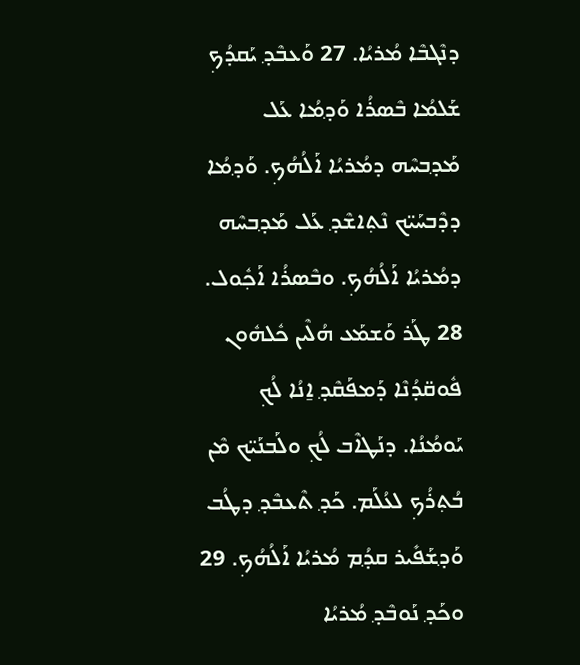ܕܢܶܓܒܶܐ ܡܳܪܝܳܐ. 27 ܘܰܥܒܶܕ݂ ܝܰܩܕܳܟ݂ ܫܰܠܡܳܐ ܒܶܣܪܳܐ ܘܰܕ݂ܡܳܐ ܥܰܠ ܡܰܕ݂ܒܚܶܗ ܕܡܳܪܝܳܐ ܐܰܠܳܗܳܟ݂. ܘܰܕ݂ܡܳܐ ܕܕܶܒܚܰܝ̈ܟ ܢܶܬ݂ܐܫܶܕ݂ ܥܰܠ ܡܰܕ݂ܒܚܶܗ ܕܡܳܪܝܳܐ ܐܰܠܳܗܳܟ݂. ܘܒܶܣܪܳܐ ܐܰܟ݂ܽܘܠ. 28 ܛܰܪ ܘܰܫܡܰܥ ܗܳܠܶܝܢ ܟܽܠܗܽܘܢ ܦܽܘܩ̈ܕܳܢܶܐ ܕܰܡܦܰܩܶܕ݂ ܐ̱ܢܳܐ ܠܳܟ݂ ܝܰܘܡܳܢܳܐ. ܕܢܰܛܐܶܒ ܠܳܟ݂ ܘܠܰܒܢܰܝ̈ܟ ܡܶܢ ܒܳܬ݂ܪܳܟ݂ ܠܥܳܠܰܡ. ܟܰܕ݂ ܬܶܥܒܶܕ݂ ܕܛܳܒ ܘܰܕ݂ܫܰܦܺܝܪ ܩܕ݂ܳܡ ܡܳܪܝܳܐ ܐܰܠܳܗܳܟ݂. 29 ܘܟܰܕ݂ ܢܰܘܒܶܕ݂ ܡܳܪܝܳܐ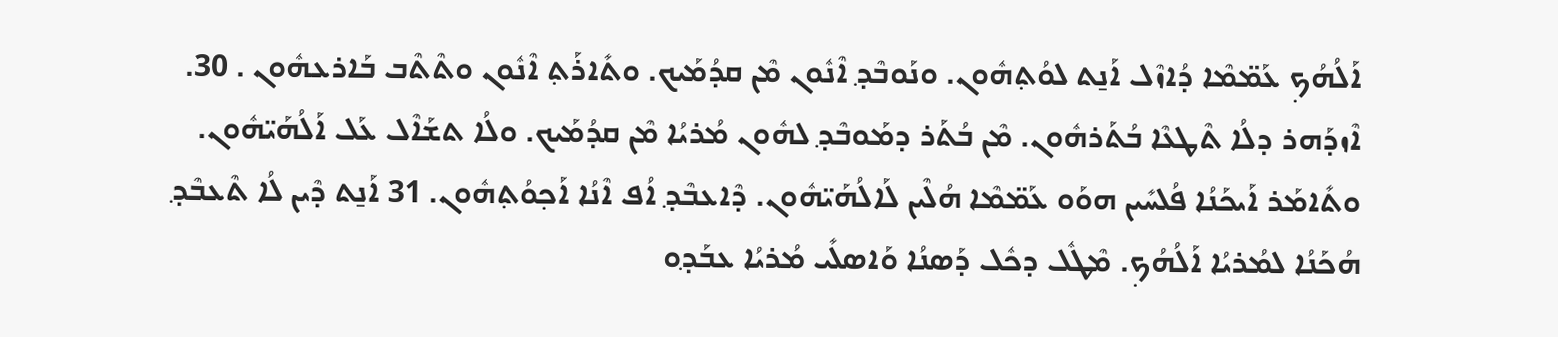ܐܰܠܳܗܳܟ݂ ܥܰܡ̈ܡܶܐ ܕܳܐܙܶܠ ܐܰܢ̱ܬ ܠܘܳܬ݂ܗܽܘܢ. ܘܢܰܘܒܶܕ݂ ܐܶܢܽܘܢ ܡܶܢ ܩܕܳܡܰܝܟ. ܘܬܺܐܪܰܬ݂ ܐܶܢܽܘܢ ܘܬܶܬܶܒ ܒܰܐܪܥܗܽܘܢ . 30. ܐܶܙܕܰܗܪ ܕܠܳܐ ܬܶܛܥܶܐ ܒܳܬܰܪܗܽܘܢ. ܡܶܢ ܒܳܬܰܪ ܕܡܰܘܒܶܕ݂ ܠܗܽܘܢ ܡܳܪܝܳܐ ܡܶܢ ܩܕܳܡܰܝܟ. ܘܠܳܐ ܬܫܰܐܶܠ ܥܰܠ ܐܰܠܳܗܰܝ̈ܗܽܘܢ. ܘܬܺܐܡܰܪ ܐܰܝܟܰܢܳܐ ܦܳܠܚܺܝܢ ܗܘܰܘ ܥܰܡ̈ܡܶܐ ܗܳܠܶܝܢ ܠܰܐܠܳܗܰܝ̈ܗܽܘܢ. ܕܶܐܥܒܶܕ݂ ܐܳܦ ܐܶܢܳܐ ܐܰܟ݂ܘܳܬ݂ܗܽܘܢ. 31 ܐܰܢ̱ܬ ܕܶܝܢ ܠܳܐ ܬܶܥܒܶܕ݂ ܗܳܟܰܢܳܐ ܠܡܳܪܝܳܐ ܐܰܠܳܗܳܟ݂. ܡܶܛܽܠ ܕܟܽܠ ܕܰܣܢܳܐ ܘܰܐܣܠܺܝ ܡܳܪܝܳܐ ܥܒܰܕ݂ܘ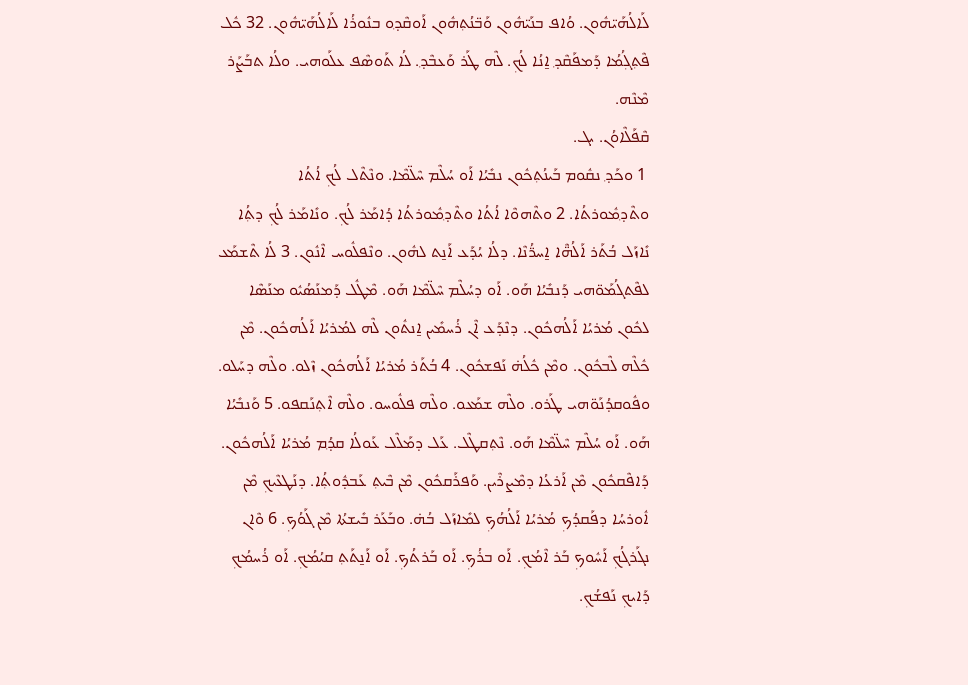ܠܰܐܠܳܗܰܝ̈ܗܽܘܢ. ܘܳܐܦ ܒܢܰܝ̈ܗܽܘܢ ܘܰܒ̈ܢܳܬ݂ܗܽܘܢ ܐܰܘܩܶܕ݂ܘ ܒܢܽܘܪܳܐ ܠܰܐܠܳܗܰܝ̈ܗܽܘܢ. 32 ܟܽܠ ܦܶܬ݂ܓ݂ܳܡܳܐ ܕܰܡܦܰܩܶܕ݂ ܐ̱ܢܳܐ ܠܳܟ݂. ܠܶܗ ܛܰܪ ܘܰܥܒܶܕ݂. ܠܳܐ ܬܰܘܣܶܦ ܥܠܰܘܗܝ. ܘܠܳܐ ܬܒܰܨܰܪ ܡܶܢܶܗ.
ܩܶܦܰܠܶܐܘܳܢ. ܝܓ.
 1 ܘܟܰܕ݂ ܢܩܽܘܡ ܒܰܝܢܳܬ݂ܟܽܘܢ ܢܒܺܝܳܐ ܐܰܘ ܚܳܠܶܡ ܚܶܠ̈ܡܶܐ. ܘܢܶܬܶܠ ܠܳܟ݂ ܐܳܬܳܐ ܘܬܶܕ݂ܡܽܘܪܬܳܐ. 2 ܘܬܶܗܘܶܐ ܐܳܬܳܐ ܘܬܶܕ݂ܡܽܘܪܬܳܐ ܕܳܐܡܰܪ ܠܳܟ݂. ܘܢܺܐܡܰܪ ܠܳܟ݂ ܕܬ݂ܳܐ ܢܺܐܙܰܠ ܒܳܬܰܪ ܐܰܠܳܗ̈ܶܐ ܐ̱ܚܖ̈ܳܢܶܐ. ܕܠܳܐ ܝܳܕܰܥ ܐܰܢ̱ܬ ܠܗܽܘܢ. ܘܢܶܦܠܽܘܚ ܐܶܢܽܘܢ. 3 ܠܳܐ ܬܶܫܡܰܥ ܠܦܶܬܓܳܡܰܘ̈ܗܝ ܕܰܢܒܺܝܳܐ ܗܰܘ. ܐܰܘ ܕܚܳܠܶܡ ܚܶܠ̈ܡܶܐ ܗܰܘ. ܡܶܛܽܠ ܕܰܡܢܰܣܳܝܽܘ ܡܢܰܣܶܐ ܠܟܽܘܢ ܡܳܪܝܳܐ ܐܰܠܳܗܟܽܘܢ. ܕܢܶܕܰܥ ܐܶܢ ܪܳܚܡܺܝܢ ܐ̱ܢܬܽܘܢ ܠܶܗ ܠܡܳܪܝܳܐ ܐܰܠܳܗܟܽܘܢ. ܡܶܢ ܟܽܠܶܗ ܠܶܒܟܽܘܢ. ܘܡܶܢ ܟܽܠܳܗ̇ ܢܰܦܫܟܽܘܢ. 4 ܒܳܬܰܪ ܡܳܪܝܳܐ ܐܰܠܳܗܟܽܘܢ ܙܶܠܘ. ܘܠܶܗ ܕܚܰܠܘ. ܘܦܽܘܩܕܳܢܰܘ̈ܗܝ ܛܰܪܘ. ܘܠܶܗ ܫܡܰܥܘ. ܘܠܶܗ ܦܠܽܘܚܘ. ܘܠܶܗ ܐܶܬ݂ܢܰܩܦܘ. 5 ܘܰܢܒܺܝܳܐ ܗܰܘ. ܐܰܘ ܚܳܠܶܡ ܚܶܠ̈ܡܶܐ ܗܰܘ. ܢܶܬ݂ܩܛܶܠ. ܥܰܠ ܕܡܰܠܶܠ ܥܰܘܠܳܐ ܩܕ݂ܳܡ ܡܳܪܝܳܐ ܐܰܠܳܗܟܽܘܢ. ܕܰܐܦܶܩܟܽܘܢ ܡܶܢ ܐܰܪܥܳܐ ܕܡܶܨܪܶܝܢ. ܘܰܦܪܰܩܟܽܘܢ ܡܶܢ ܒܶܝܬ݂ ܥܰܒܕܽܘܬ݂ܳܐ. ܕܢܰܛܥܶܝܟ݂ ܡܶܢ ܐܽܘܪܚܳܐ ܕܦܰܩܕܳܟ݂ ܡܳܪܝܳܐ ܐܰܠܳܗܳܟ݂ ܠܡܺܐܙܰܠ ܒܳܗ̇. ܘܒܰܥܰܪ ܒܺܝܫܬܳܐ ܡܶܢ ܓܰܘܳܟ݂. 6 ܘܶܐܢ ܢܓܰܪܓܳܟ݂ ܐܰܚܽܘܟ݂ ܒܰܪ ܐܶܡܳܟ݂. ܐܰܘ ܒܪܳܟ݂. ܐܰܘ ܒܰܪܬܳܟ݂. ܐܰܘ ܐܰܢ̱ܬܰܬ݂ ܩܝܳܡܳܟ݂. ܐܰܘ ܪܳܚܡܳܟ݂ ܕܰܐܝܟ݂ ܢܰܦܫܳܟ݂.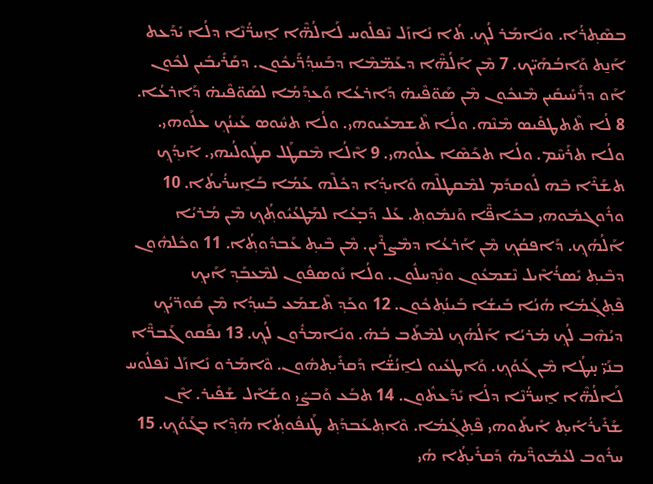ܒܣܶܬ݂ܪܳܐ. ܘܢܺܐܡܰܪ ܠܳܟ݂. ܬܳܐ ܢܺܐܙܰܠ ܢܶܦܠܽܘܚ ܠܰܐܠܳܗ̈ܶܐ ܐ̱ܚܖ̈ܳܢܶܐ ܕܠܳܐ ܝܺܕܰܥܬ ܐܰܢ̱ܬ ܘܰܐܒܳܗܰܝ̈ܟ. 7 ܡܶܢ ܐܰܠܳܗ̈ܶܐ ܕܥܰܡ̈ܡܶܐ ܕܒܰܚܕ݂ܳܖ̈ܰܝܟܽܘܢ. ܕܩܰܪܺܝܒܺܝܢ ܠܟܽܘܢ ܐܰܘ ܕܪܰܚܺܝܩܺܝܢ ܡܶܢܟܽܘܢ ܡܶܢ ܣܰܘ̈ܦܶܝܗ̇ ܕܰܐܪܥܳܐ ܘܰܥܕ݂ܰܡܳܐ ܠܣܰܘ̈ܦܶܝܗ̇ ܕܰܐܪܥܳܐ. 8 ܠܳܐ ܬܶܬܛܦܺܝܣ ܡܶܢܶܗ. ܘܠܳܐ ܬܶܫܡܥܺܝܘܗܝ. ܘܠܳܐ ܬܚܽܘܣ ܥܰܝܢܳܟ݂ ܥܠܰܘܗܝ. ܘܠܳܐ ܬܪܰܚܶܡ. ܘܠܳܐ ܬܟܰܣܶܐ ܥܠܰܘܗܝ. 9 ܐܶܠܳܐ ܡܶܩܛܰܠ ܩܛܽܘܠܳܝܗܝ. ܐܺܝܕ݂ܳܟ݂ ܬܫܰܪܶܐ ܒܶܗ ܠܽܘܩܕܰܡ ܠܡܶܩܛܠܶܗ ܘܺܐܝܕ݂ܳܐ ܕܟܽܠܶܗ ܥܰܡܳܐ ܒܰܐ̱ܚܪܳܝܬܳܐ. 10 ܘܪܽܘܓܡܽܘܗܝ ܒܟܺܐܦ̈ܶܐ ܘܰܢܡܽܘܬ݂. ܥܰܠ ܕܰܒ̣ܥܳܐ ܠܡܰܛܥܳܝܽܘܬ݂ܳܟ݂ ܡܶܢ ܡܳܪܝܳܐ ܐܰܠܳܗܳܟ݂. ܕܰܐܦܩܳܟ݂ ܡܶܢ ܐܰܪܥܳܐ ܕܡܶܨܪܶܝܢ. ܡܶܢ ܒܶܝܬ݂ ܥܰܒܕܽܘܬ݂ܳܐ. 11 ܘܟܽܠܗܽܘܢ ܕܒܶܝܬ݂ ܝܺܣܪܳܐܶܝܠ ܢܶܫܡܥܽܘܢ ܘܢܶܕ݂ܚܠܽܘܢ. ܘܠܳܐ ܢܰܘܣܦܽܘܢ ܠܡܶܥܒܰܕ݂ ܐܰܝܟ݂ ܦܶܬ݂ܓ݂ܳܡܳܐ ܗܳܢܳܐ ܒܺܝܫܳܐ ܒܰܝܢܳܬ݂ܟܽܘܢ. 12 ܘܟܰܕ݂ ܬܶܫܡܰܥ ܒܰܚܕ݂ܳܐ ܡܶܢ ܩܽܘܖ̈ܝܳܟ݂ ܕܝܳܗܶܒ ܠܳܟ݂ ܡܳܪܝܳܐ ܐܰܠܳܗܳܟ݂ ܠܡܶܬܰܒ ܒܳܗ̇. ܘܢܺܐܡܪܽܘܢ ܠܳܟ݂. 13 ܢܦܰܩܘ ܓܰܒܖ̈ܶܐ ܒܢܰܝ̈ ܚ̣ܛܳܐ ܡܶܢ ܓܰܘܳܟ݂. ܘܰܐܛܥܺܝܘ ܠܐ̱ܢܳܫ̈ܳܐ ܕܰܩܪܺܝܬ݂ܗܽܘܢ. ܘܶܐܡܰܪܘ ܢܺܐܙܰܠ ܢܶܦܠܽܘܚ ܠܰܐܠܳܗ̈ܶܐ ܐ̱ܚܖ̈ܳܢܶܐ ܕܠܳܐ ܝܺܕܰܥܬܽܘܢ. 14 ܬܒܰܥ ܘܰܒܨܺܝ ܘܫܰܐܶܠ ܫܰܦܺܝܪ. ܐܶܢ ܫܰܪܺܝܪܳܐܺܝܬ݂ ܐܺܝܬܰܘܗܝ ܦܶܬ݂ܓ݂ܳܡܳܐ. ܘܶܐܬ݂ܥܰܒܕܰܬ݂ ܛܰܢܦܽܘܬ݂ܳܐ ܗܳܕ݂ܶܐ ܒܓܰܘܳܟ݂. 15 ܚܪܽܘܒ ܠܥܳܡܽܘܖ̈ܶܝܗ̇ ܕܰܩܪܺܝܬ݂ܳܐ ܗܳܝ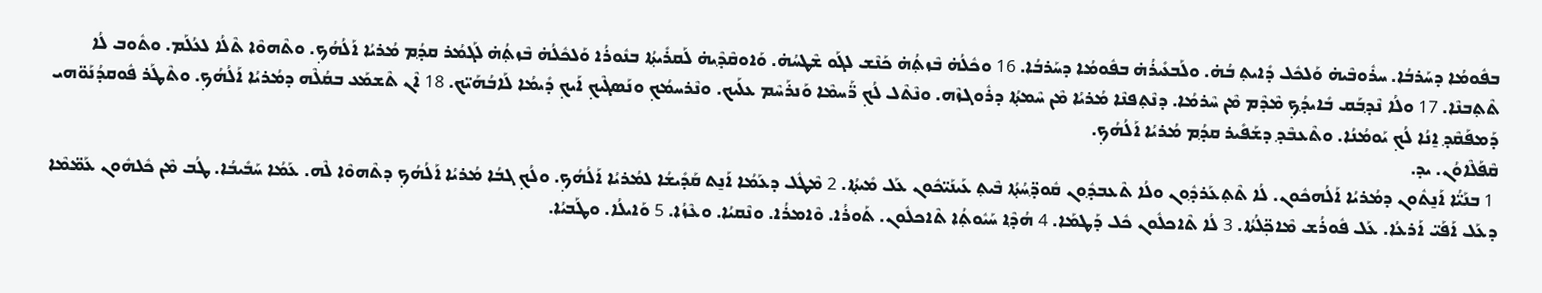ܒܦܽܘܡܳܐ ܕܚܰܪܒܳܐ. ܚܪܽܘܒܶܝܗ̇ ܘܰܠܟܽܠ ܕܺܐܝܬ݂ ܒܳܗ̇. ܘܠܰܒܥܺܝܪܳܗ̇ ܒܦܽܘܡܳܐ ܕܚܰܪܒܳܐ. 16 ܘܟܽܠܳܗ̇ ܒܶܙܬ݂ܳܗ̇ ܟܰܢܶܫ ܠܓܰܘ ܫܶܛܚܳܗ̇. ܘܰܐܘܩܶܕ݂ܶܝܗ̇ ܠܰܩܪܺܝܬ݂ܳܐ ܒܢܽܘܪܳܐ ܘܰܠܟܽܠܳܗ̇ ܒܶܙܬ݂ܳܗ̇ ܠܰܓܡܳܪ ܩܕ݂ܳܡ ܡܳܪܝܳܐ ܐܰܠܳܗܳܟ݂. ܘܬܶܗܘܶܐ ܬܶܠܳܐ ܠܥܳܠܰܡ. ܘܬܽܘܒ ܠܳܐ ܬܶܬ݂ܒܢܶܐ. 17 ܘܠܳܐ ܢܶܕ݂ܒܰܩ ܒܺܐܝܕ݂ܳܟ݂ ܡܶܕܶܡ ܡܶܢ ܚܶܪܡܳܐ. ܕܢܶܬ݂ܦܢܶܐ ܡܳܪܝܳܐ ܡܶܢ ܚܶܡܬ݂ܳܐ ܕܪܽܘܓܙܶܗ. ܘܢܶܬܶܠ ܠܳܟ݂ ܖ̈ܰܚܡܶܐ ܘܰܢܪܰܚܶܡ ܥܠܰܝܟ. ܘܢܶܪܚܡܳܟ݂ ܘܢܰܣܓܶܝܟ݂ ܐܰܝܟ݂ ܕܺܝܡܳܐ ܠܰܐܒܳܗܰܝ̈ܟ. 18 ܐܶܢ ܬܶܫܡܰܥ ܒܩܳܠܶܗ ܕܡܳܪܝܳܐ ܐܰܠܳܗܳܟ݂. ܘܬܶܛܰܪ ܦܽܘܩܕܳܢܰܘ̈ܗܝ ܕܰܡܦܰܩܶܕ݂ ܐ̱ܢܳܐ ܠܳܟ݂ ܝܰܘܡܳܢܳܐ. ܘܬܶܥܒܶܕ݂ ܕܫܰܦܺܝܪ ܩܕ݂ܳܡ ܡܳܪܝܳܐ ܐܰܠܳܗܳܟ݂.
ܩܶܦܰܠܶܐܘܳܢ. ܝܕ.
 1 ܒܢܰܝ̈ܳܐ ܐܰܢ̱ܬܽܘܢ ܕܡܳܪܝܳܐ ܐܰܠܳܗܟܽܘܢ. ܠܳܐ ܬܶܬ݂ܥܰܪܕ݂ܽܘܢ ܘܠܳܐ ܬܶܥܒܕ݂ܽܘܢ ܩܽܘܕ݂̈ܚܳܬ݂ܳܐ ܒܶܝܬ݂ ܥܰܝܢܰܝ̈ܟܽܘܢ ܥܰܠ ܡܺܝܬ݂ܳܐ. 2 ܡܶܛܽܠ ܕܥܰܡܳܐ ܐܰܢ̱ܬ ܩܰܕܺܝܫܳܐ ܠܡܳܪܝܳܐ ܐܰܠܳܗܳܟ݂. ܘܠܳܟ݂ ܓܒܳܐ ܡܳܪܝܳܐ ܐܰܠܳܗܳܟ݂ ܕܬܶܗܘܶܐ ܠܶܗ. ܥܰܡܳܐ ܚܰܒܺܝܒܳܐ. ܛܳܒ ܡܶܢ ܟܽܠܗܽܘܢ ܥܰܡ̈ܡܶܐ ܕܥܰܠ ܐܰܦܰܝ̈ ܐܰܪܥܳܐ. ܥܰܠ ܦܽܘܪܳܫ ܡܶܐܟ݂̈ܠܳܬܳܐ. 3 ܠܳܐ ܬܶܐܟܠܽܘܢ ܟܽܠ ܕܰܛܡܰܐ. 4 ܗܳܕ݂ܶܐ ܚܰܝܽܘܬ݂ܳܐ ܬܶܐܟܠܽܘܢ. ܬܰܘܪܳܐ. ܘܶܐܡܪܳܐ. ܘܢܶܩܝܳܐ. ܘܥܶܙܳܐ. 5 ܘܰܐܝܠܳܐ. ܘܛܰܒܝܳܐ.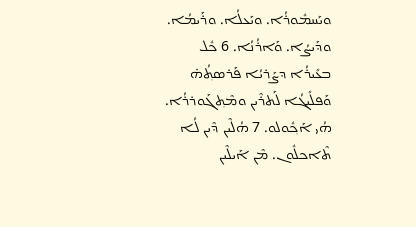ܘܝܰܚܡܽܘܪܳܐ. ܘܝܰܥܠܳܐ. ܘܪܰܝܡܳܐ. ܘܕܰܝܨܳܐ. ܘܰܐܪܳܢܳܐ. 6 ܟܽܠ ܒܥܺܝܪܳܐ ܕܨܰܪܝܳܐ ܦܰܪܣܬ݂ܳܗ̇ ܘܰܦܠܺܝܓܳܐ ܠܰܬܪܶܝܢ ܘܡܶܬ݂ܓܰܘܪܪܳܐ. ܗܳܝ ܐܰܟ݂ܽܘܠܘ. 7 ܗܳܠܶܝܢ ܕܶܝܢ ܠܳܐ ܬܶܐܟܠܽܘܢ. ܡܶܢ ܐܰܝܠܶܝܢ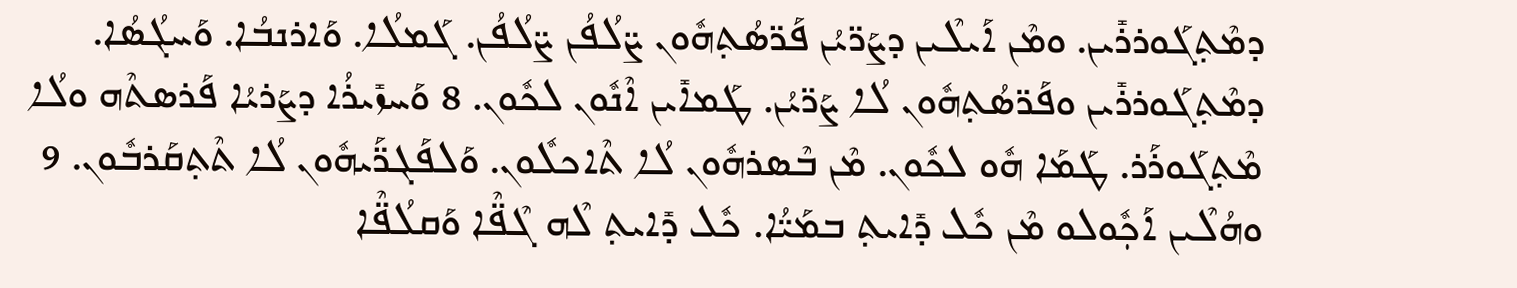ܕܡܶܬ݂ܓܰܘܪܪܺܝܢ. ܘܡܶܢ ܐܰܝܠܶܝܢ ܕܨܰܖ̈ܝܳܢ ܦܰܖ̈ܣܳܬ݂ܗܽܘܢ ܨ̈ܠܳܦܳܢ ܨ̈ܠܳܦܳܢ. ܓܰܡܠܳܐ. ܘܰܐܪܢܒܳܐ. ܘܰܚܓܳܣܳܐ. ܕܡܶܬ݂ܓܰܘܪܪܺܝܢ ܘܦܰܖ̈ܣܳܬ݂ܗܽܘܢ ܠܳܐ ܨܰܖ̈ܝܳܢ. ܛܰܡܐܺܝܢ ܐܶܢܽܘܢ ܠܟܽܘܢ. 8 ܘܰܚܙܺܝܪܳܐ ܕܨܰܪܝܳܐ ܦܰܪܣܬܶܗ ܘܠܳܐ ܡܶܬ݂ܓܰܘܪܰܪ. ܛܰܡܰܐ ܗܽܘ ܠܟܽܘܢ. ܡܶܢ ܒܶܣܪܗܽܘܢ ܠܳܐ ܬܶܐܟܠܽܘܢ. ܘܰܠܦܰܓܖ̈ܰܝܗܽܘܢ ܠܳܐ ܬܶܬ݂ܩܰܪܒܽܘܢ. 9 ܘܗܳܠܶܝܢ ܐܰܟ݂ܽܘܠܘ ܡܶܢ ܟܽܠ ܕܺܐܝܬ݂ ܒܡܰܝ̈ܳܐ. ܟܽܠ ܕܺܐܝܬ݂ ܠܶܗ ܓܶܦ̈ܶܐ ܘܰܩܠܳܦ̈ܶܐ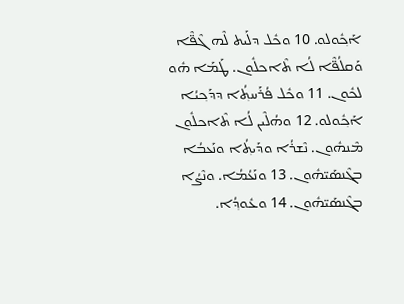ܐܰܟ݂ܽܘܠܘ. 10 ܘܟܽܠ ܕܠܰܝܬ ܠܶܗ ܓܶܦ̈ܶܐ ܘܰܩܠܳܦ̈ܶܐ ܠܳܐ ܬܶܐܟܠܽܘܢ. ܛܰܡܰܐ ܗܽܘ ܠܟܽܘܢ. 11 ܘܟܽܠ ܦܳܪܰܚܬ݂ܳܐ ܕܕܰܟ݂ܝܳܐ ܐܰܟ݂ܽܘܠܘ. 12 ܘܗܳܠܶܝܢ ܠܳܐ ܬܶܐܟܠܽܘܢ ܡܶܢܗܽܘܢ. ܢܶܫܪܳܐ ܘܕܰܝܬ݂ܳܐ ܘܢܰܥܒܳܐ ܒܓܶܢܣܰܝ̈ܗܽܘܢ. 13 ܘܢܰܥܳܡܳܐ. ܘܢܶܨܳܐ ܒܓܶܢܣܰܝ̈ܗܽܘܢ. 14 ܘܥܽܘܕ݂ܳܐ.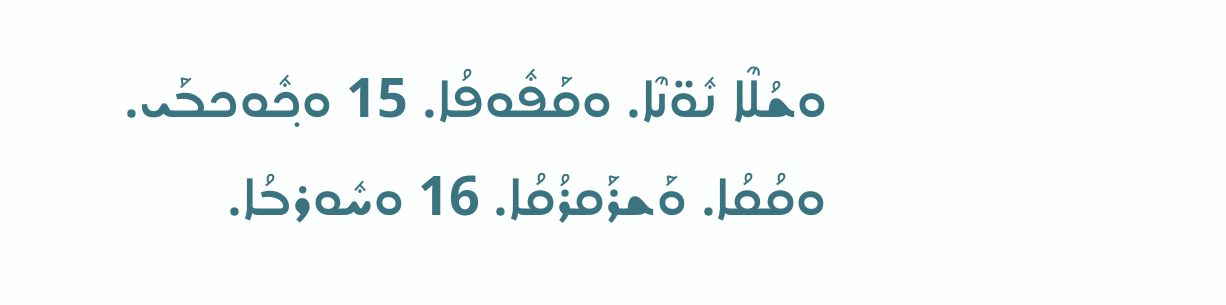ܘܫܳܠܶܐ ܢܽܘ̈ܢܶܐ. ܘܩܰܦܽܘܦܳܐ. 15 ܘܟ݂ܽܘܟܒܰܝ. ܘܩܳܩܳܐ. ܘܰܫܪܰܩܪܳܩܳܐ. 16 ܘܚܽܘܪܒܳܐ.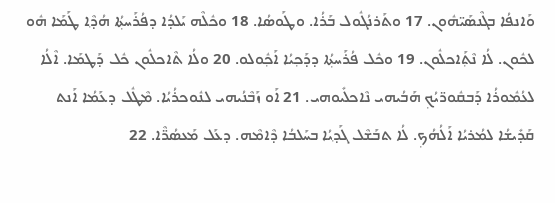ܘܰܐܢܦܳܐ ܒܓܶܢܣܰܝ̈ܗܽܘܢ. 17 ܘܬܰܪܢܳܓܽܘܠ ܒܰܪܳܐ. ܘܛܰܘܣܳܐ. 18 ܘܟܽܠܶܗ ܝܰܠܕܳܐ ܕܦܳܪܰܚܬ݂ܳܐ ܗܳܕ݂ܶܐ ܛܰܡܰܐ ܗܽܘ ܠܟܽܘܢ. ܠܳܐ ܢܶܬ݂ܰܐܟܠܽܘܢ. 19 ܘܟܽܠ ܦܳܪܰܚܬ݂ܳܐ ܕܕܰܟ݂ܝܳܐ ܐܰܟ݂ܽܘܠܘ. 20 ܘܠܳܐ ܬܶܐܟܠܽܘܢ ܟܽܠ ܕܰܛܡܰܐ. ܐܶܠܳܐ ܠܥܳܡܽܘܪܳܐ ܕܰܒܩܽܘܖ̈ܝܳܟ݂ ܗܰܒܳܝܗܝ ܢܶܐܟܠܺܝܘܗܝ. 21 ܐܰܘ ܙܰܒܶܢܳܝܗܝ ܠܢܽܘܟܪܳܝܳܐ. ܡܶܛܽܠ ܕܥܰܡܳܐ ܐܰܢܬ ܩܰܕܺܝܫܳܐ ܠܡܳܪܝܳܐ ܐܰܠܳܗܳܟ݂. ܠܳܐ ܬܒܰܫܶܠ ܓܰܕ݂ܝܳܐ ܒܚܰܠܒܳܐ ܕܶܐܡܶܗ. ܕܥܰܠ ܡܰܥܣܳܖ̈ܶܐ. 22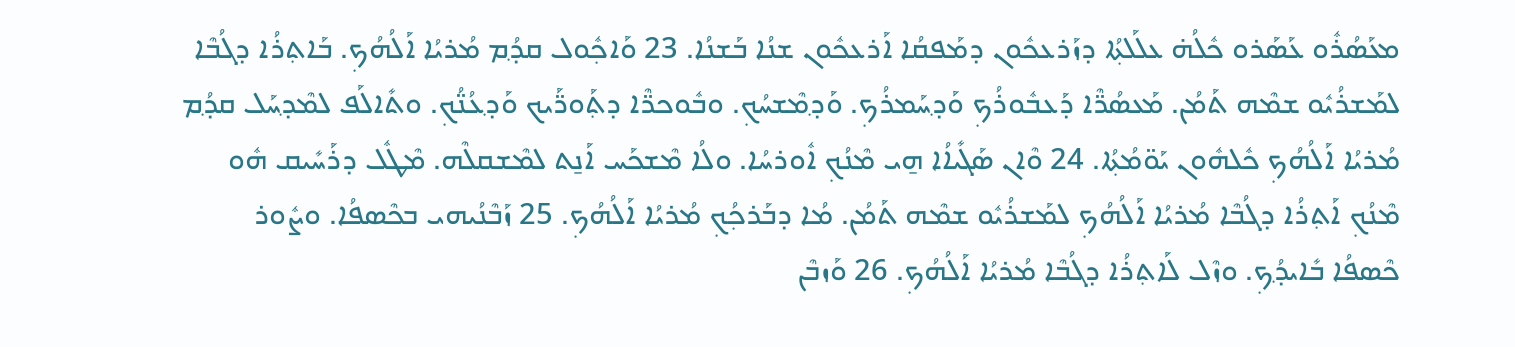ܡܥܰܣܳܪܽܘ ܥܰܣܰܪܘ ܟܽܠܳܗ̇ ܥܠܰܠܬ݂ܳܐ ܕܙܰܪܥܟܽܘܢ ܕܡܰܦܩܳܐ ܐܰܪܥܟܽܘܢ ܫܢܳܐ ܒܰܫܢܳܐ. 23 ܘܰܐܟ݂ܽܘܠ ܩܕ݂ܳܡ ܡܳܪܝܳܐ ܐܰܠܳܗܳܟ݂. ܒܰܐܬ݂ܪܳܐ ܕܓܳܒܶܐ ܠܡܰܫܪܳܝܽܘ ܫܡܶܗ ܬܰܡܳܢ. ܡܰܥܣܳܖ̈ܶܐ ܕܰܥܒܽܘܪܳܟ݂ ܘܰܕ݂ܚܰܡܪܳܟ݂. ܘܰܕ݂ܡܶܫܚܳܟ݂. ܘܒܽܘܟܖ̈ܶܐ ܕܬ݂ܰܘܖ̈ܰܝܟ ܘܰܕ݂ܥܳܢ̈ܳܟ݂. ܘܬܺܐܠܰܦ ܠܡܶܕ݂ܚܰܠ ܩܕ݂ܳܡ ܡܳܪܝܳܐ ܐܰܠܳܗܳܟ݂ ܟܽܠܗܽܘܢ ܝܰܘ̈ܡܳܬ݂ܳܐ. 24 ܘܶܐܢ ܣܰܓܺܝܐܳܐ ܗ̱ܝ ܡܶܢܳܟ݂ ܐܽܘܪܚܳܐ. ܘܠܳܐ ܡܶܫܟܰܚ ܐܰܢ̱ܬ ܠܡܶܫܩܠܶܗ. ܡܶܛܽܠ ܕܪܰܚܺܝܩ ܗܽܘ ܡܶܢܳܟ݂ ܐܰܬ݂ܪܳܐ ܕܓܳܒܶܐ ܡܳܪܝܳܐ ܐܰܠܳܗܳܟ݂ ܠܡܰܫܪܳܝܽܘ ܫܡܶܗ ܬܰܡܳܢ. ܡܳܐ ܕܒܰܪܟ݂ܳܟ݂ ܡܳܪܝܳܐ ܐܰܠܳܗܳܟ݂. 25 ܙܰܒܶܢܳܝܗܝ ܒܟܶܣܦܳܐ. ܘܨܽܘܪ ܟܶܣܦܳܐ ܒܺܐܝܕ݂ܳܟ݂. ܘܙܶܠ ܠܰܐܬ݂ܪܳܐ ܕܓܳܒܶܐ ܡܳܪܝܳܐ ܐܰܠܳܗܳܟ݂. 26 ܘܰܙܒܶܢ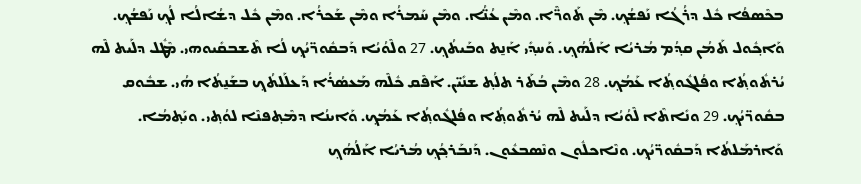ܒܟܶܣܦܳܐ ܟܽܠ ܕܪܳܓܳܐ ܢܰܦܫܳܟ݂. ܡܶܢ ܬܰܘܖ̈ܶܐ. ܘܡܶܢ ܥܳܢ̈ܳܐ. ܘܡܶܢ ܚܰܡܪܳܐ ܘܡܶܢ ܫܰܟܪܳܐ. ܘܡܶܢ ܟܽܠ ܕܫܳܐܠܳܐ ܠܳܟ݂ ܢܰܦܫܳܟ݂. ܘܰܐܟ݂ܽܘܠ ܬܰܡܳܢ ܩܕ݂ܳܡ ܡܳܪܝܳܐ ܐܰܠܳܗܳܟ݂. ܘܰܚܕ݂ܺܝ ܐܰܢ̱ܬ ܘܒܰܝܬܳܟ݂. 27 ܘܠܶܘܳܝܳܐ ܕܰܒܩܽܘܖ̈ܝܳܟ݂ ܠܳܐ ܬܶܫܒܩܺܝܘܗܝ. ܡܶܛܽܠ ܕܠܰܝܬ ܠܶܗ ܝܳܪܬܽܘܬ݂ܳܐ ܘܦܳܠܓܽܘܬ݂ܳܐ ܥܰܡܳܟ݂. 28 ܘܡܶܢ ܒܳܬܰܪ ܬܠܳܬ݂ ܫܢܺܝ̈ܢ. ܐܰܦܶܩ ܟܽܠܶܗ ܡܰܥܣܳܪܳܐ ܕܰܥܠܰܠܬܳܟ݂ ܒܫܰܢ̱ܬܳܐ ܗܳܝ. ܫܒܽܘܩ ܒܩܽܘܖ̈ܝܳܟ݂. 29 ܘܢܺܐܬܶܐ ܠܶܘܳܝܳܐ ܕܠܰܝܬ ܠܶܗ ܝܳܪܬܽܘܬ݂ܳܐ ܘܦܳܠܓܽܘܬ݂ܳܐ ܥܰܡܳܟ݂. ܘܰܐܝܢܳܐ ܕܡܶܬ݂ܦܢܶܐ ܠܘܳܬ݂ܝ. ܘܝܰܬ݂ܡܳܐ. ܘܰܐܪܡܰܠܬܳܐ ܕܰܒܩܽܘܖ̈ܝܳܟ݂. ܘܢܶܐܟܠܽܘܢ ܘܢܶܣܒܥܽܘܢ. ܕܰܢܒܰܪܟ݂ܳܟ݂ ܡܳܪܝܳܐ ܐܰܠܳܗܳܟ݂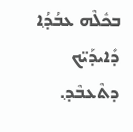ܒܟܽܠܶܗ ܥܒܳܕ݂ܳܐ ܕܺܐܝܕܰܝ̈ܟ ܕܬܶܥܒܶܕ݂.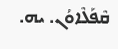ܩܶܦܰܠܶܐܘܳܢ. ܝܗ.